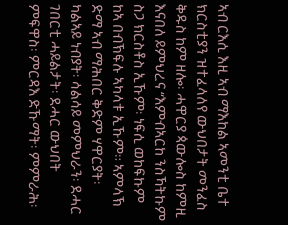ኣብ ርእሲ እዚ ኣብ ማእከል ኣመንቲ ቤተ ክርስቲያን ዝተፈላለየ ውህበታት መንፈስ ቅዱስ ከም ዘሎ፡ ሓዋርያ ጳውሎስ ከምዚ እናበለ ይምህረና “እምብኣርከ ንስኻትኩም ስጋ ክርስቶስ ኢኹም፡ ነፍሲ ወከፍኩም ከኣ በብኽፍሉ ኣካላቱ ኢኹም። ኣምላኽ ድማ ኣብ ማሕበር ቅድም ሃዋርያት፡
ካልኣይ ነብያት፡ ሳልሳይ መምህራን፡ ደሓር ገበርቲ ሓይልታት፡ ደሓር ውህበት ምፍዋስ፡ ምርዳእ ድኹማት፡ ምምራሕ፡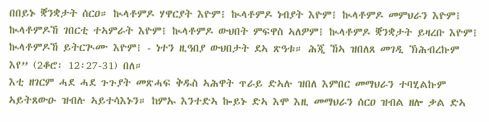በበይኑ ቛንቋታት ሰርዐ። ኲላቶምዶ ሃዋርያት እዮም፧ ኲላቶምዶ ነብያት እዮም፧ ኲላቶምዶ መምህራን እዮም፧ ኲላቶምዶኸ ገበርቲ ተኣምራት እዮም፧ ኲላቶምዶ ውህበት ምፍዋስ ኣለዎም፧ ኲላቶምዶ ቛንቋታት ይዛረቡ እዮም፧ ኲላቶምዶኸ ይትርጒሙ እዮም፧ - ነተን ዚዓበያ ውህበታት ደኣ ጽዓቱ። ሕጂ ኸኣ ዝበለጸ መገዲ ኽሕብረኩም እየ” (2ቆሮ፡ 12፡27-31) በለ።
እቲ ዘገርም ሓደ ሓደ ጉጉያት መጽሓፍ ቅዱስ ኣሕዋት ጥራይ ድኣሉ ዝበለ እምበር መማህራን ተባሂልኩም ኣይትጸውዑ ዝብሉ ኣይተሳእኑን። ከምኡ እንተድኣ ኰይኑ ድኣ እሞ እዚ መማህራን ሰርዐ ዝብል ዘሎ ቃል ድኣ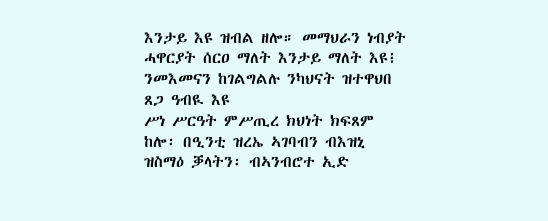እንታይ እዩ ዝብል ዘሎ። መማህራን ነብያት ሓዋርያት ሰርዐ ማለት እንታይ ማለት እዩ፧
ንመእመናን ከገልግልሉ ንካህናት ዝተዋህበ ጸጋ ዓብዪ እዩ
ሥነ ሥርዓት ምሥጢረ ክህነት ክፍጸም ከሎ፡ በዒንቲ ዝረኤ ኣገባብን ብእዝኒ ዝስማዕ ቓላትን፡ ብኣንብሮተ ኢድ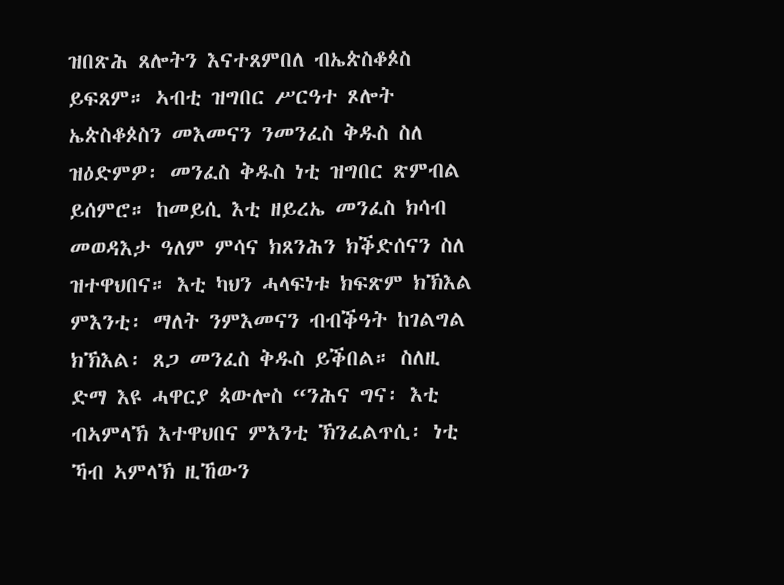ዝበጽሕ ጸሎትን እናተጸምበለ ብኤጵስቆጶስ ይፍጸም። ኣብቲ ዝግበር ሥርዓተ ጾሎት ኤጵስቆጶስን መእመናን ንመንፈስ ቅዱስ ስለ ዝዕድምዎ፡ መንፈስ ቅዱስ ነቲ ዝግበር ጽምብል ይሰምሮ። ከመይሲ እቲ ዘይረኤ መንፈስ ክሳብ መወዳእታ ዓለም ምሳና ክጸንሕን ክቕድሰናን ስለ ዝተዋህበና። እቲ ካህን ሓላፍነቱ ክፍጽም ክኽእል ምእንቲ፡ ማለት ንምእመናን ብብቕዓት ከገልግል ክኽእል፡ ጸጋ መንፈስ ቅዱስ ይቕበል። ስለዚ ድማ እዩ ሓዋርያ ጳውሎስ “ንሕና ግና፡ እቲ ብኣምላኽ እተዋህበና ምእንቲ ኽንፈልጥሲ፡ ነቲ ኻብ ኣምላኽ ዚኸውን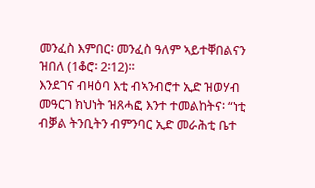መንፈስ እምበር፡ መንፈስ ዓለም ኣይተቐበልናን ዝበለ (1ቆሮ፡ 2፡12)።
እንደገና ብዛዕባ እቲ ብኣንብሮተ ኢድ ዝወሃብ መዓርገ ክህነት ዝጸሓፎ እንተ ተመልከትና፡ “ነቲ ብቓል ትንቢትን ብምንባር ኢድ መራሕቲ ቤተ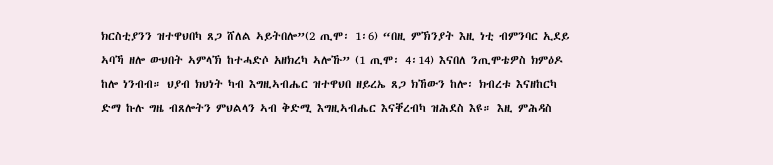ክርስቲያንን ዝተዋህበካ ጸጋ ሸለል ኣይትበሎ”(2 ጢሞ፡ 1፡6) “በዚ ምኽንያት እዚ ነቲ ብምንባር ኢደይ ኣባኻ ዘሎ ውህበት ኣምላኽ ከተሓድሶ አዘክረካ ኣሎኹ” (1 ጢሞ፡ 4፡14) እናበለ ንጢሞቴዎስ ክምዕዶ ከሎ ነንብብ። ህያብ ክህነት ካብ እግዚኣብሔር ዝተዋህበ ዘይረኤ ጸጋ ክኸውን ከሎ፡ ክብረቱ እናዘከርካ ድማ ኩሉ ግዜ ብጸሎትን ምህልላን ኣብ ቅድሚ እግዚኣብሔር እናቐረብካ ዝሕደስ እዩ። እዚ ምሕዳስ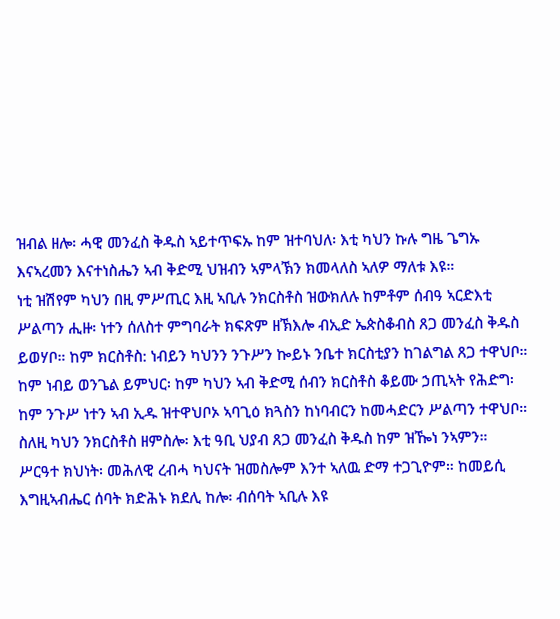ዝብል ዘሎ፡ ሓዊ መንፈስ ቅዱስ ኣይተጥፍኡ ከም ዝተባህለ፡ እቲ ካህን ኩሉ ግዜ ጌግኡ እናኣረመን እናተነስሔን ኣብ ቅድሚ ህዝብን ኣምላኽን ክመላለስ ኣለዎ ማለቱ እዩ።
ነቲ ዝሽየም ካህን በዚ ምሥጢር እዚ ኣቢሉ ንክርስቶስ ዝውክለሉ ከምቶም ሰብዓ ኣርድእቲ ሥልጣን ሒዙ፡ ነተን ሰለስተ ምግባራት ክፍጽም ዘኽእሎ ብኢድ ኤጵስቆብስ ጸጋ መንፈስ ቅዱስ ይወሃቦ። ከም ክርስቶስ: ነብይን ካህንን ንጉሥን ኰይኑ ንቤተ ክርስቲያን ከገልግል ጸጋ ተዋህቦ። ከም ነብይ ወንጌል ይምህር፡ ከም ካህን ኣብ ቅድሚ ሰብን ክርስቶስ ቆይሙ ኃጢኣት የሕድግ፡ ከም ንጉሥ ነተን ኣብ ኢዱ ዝተዋህቦኦ ኣባጊዕ ክጓስን ከነባብርን ከመሓድርን ሥልጣን ተዋህቦ። ስለዚ ካህን ንክርስቶስ ዘምስሎ፡ እቲ ዓቢ ህያብ ጸጋ መንፈስ ቅዱስ ከም ዝዀነ ንኣምን።
ሥርዓተ ክህነት፡ መሕለዊ ረብሓ ካህናት ዝመስሎም እንተ ኣለዉ ድማ ተጋጊዮም። ከመይሲ እግዚኣብሔር ሰባት ክድሕኑ ክደሊ ከሎ፡ ብሰባት ኣቢሉ እዩ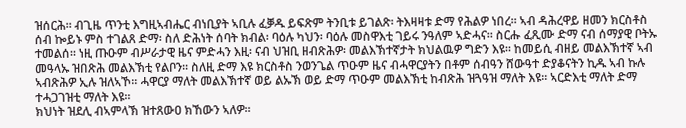ዝሰርሕ። ብጊዜ ጥንቲ እግዚኣብሔር ብነቢያት ኣቢሉ ፈቓዱ ይፍጽም ትንቢቱ ይገልጽ፡ ትእዛዛቱ ድማ የሕልዎ ነበረ። ኣብ ዳሕረዋይ ዘመን ክርስቶስ ሰብ ኰይኑ ምስ ተገልጸ ድማ፡ ስለ ድሕነት ሰባት ክብል፡ ባዕሉ ካህን፡ ባዕሉ መስዋእቲ ገይሩ ንዓለም ኣድሓና። ስርሑ ፈጺሙ ድማ ናብ ሰማያዊ ቦትኡ ተመልሰ። ነዚ ጡዑም ብሥራታዊ ዜና ምድሓን እዚ፡ ናብ ህዝቢ ዘብጽሕዎ፡ መልእኽተኛታት ክህልዉዎ ግድን እዩ። ከመይሲ ብዘይ መልእኽተኛ ኣብ መዓላኡ ዝበጽሕ መልእኽቲ የልቦን። ስለዚ ድማ እዩ ክርስቶስ ንወንጌል ጥዑም ዜና ብሓዋርያትን በቶም ሰብዓን ሸውዓተ ድያቆናትን ኪዱ ኣብ ኩሉ ኣብጽሕዎ ኢሉ ዝለኣኾ። ሓዋርያ ማለት መልእኽተኛ ወይ ልኡኽ ወይ ድማ ጥዑም መልእኽቲ ከብጽሕ ዝጓዓዝ ማለት እዩ። ኣርድእቲ ማለት ድማ ተሓጋገዝቲ ማለት እዩ።
ክህነት ዝደሊ ብኣምላኽ ዝተጸውዐ ክኸውን ኣለዎ።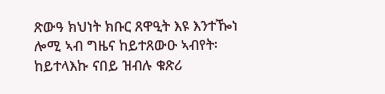ጽውዓ ክህነት ክቡር ጸዋዒት እዩ እንተዀነ ሎሚ ኣብ ግዜና ከይተጸውዑ ኣብየት፡ ከይተላእኩ ናበይ ዝብሉ ቁጽሪ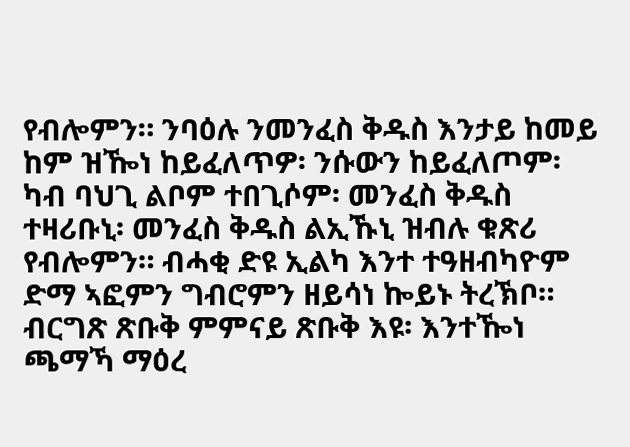የብሎምን። ንባዕሉ ንመንፈስ ቅዱስ እንታይ ከመይ ከም ዝዀነ ከይፈለጥዎ፡ ንሱውን ከይፈለጦም፡ ካብ ባህጊ ልቦም ተበጊሶም፡ መንፈስ ቅዱስ ተዛሪቡኒ፡ መንፈስ ቅዱስ ልኢኹኒ ዝብሉ ቁጽሪ የብሎምን። ብሓቂ ድዩ ኢልካ እንተ ተዓዘብካዮም ድማ ኣፎምን ግብሮምን ዘይሳነ ኰይኑ ትረኽቦ። ብርግጽ ጽቡቅ ምምናይ ጽቡቅ እዩ፡ እንተዀነ ጫማኻ ማዕረ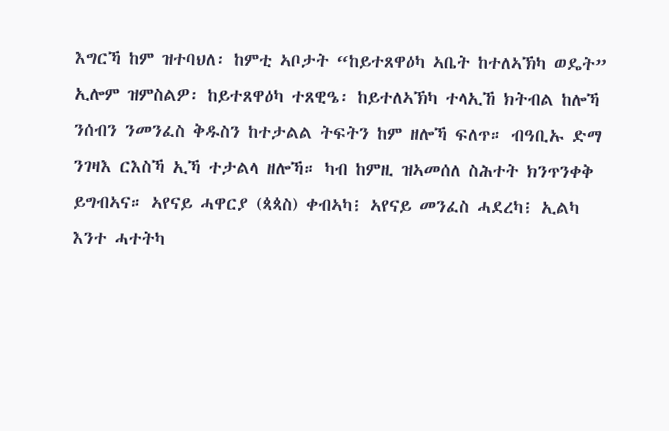እግርኻ ከም ዝተባህለ፡ ከምቲ ኣቦታት “ከይተጸዋዕካ ኣቤት ከተለኣኽካ ወዴት” ኢሎም ዝምስልዎ፡ ከይተጸዋዕካ ተጸዊዔ፡ ከይተለኣኽካ ተላኢኸ ክትብል ከሎኻ ንሰብን ንመንፈስ ቅዱስን ከተታልል ትፍትን ከም ዘሎኻ ፍለጥ። ብዓቢኡ ድማ ንገዛእ ርእስኻ ኢኻ ተታልላ ዘሎኻ። ካብ ከምዚ ዝኣመሰለ ስሕተት ክንጥንቀቅ ይግብኣና። ኣየናይ ሓዋርያ (ጳጳስ) ቀብኣካ፧ ኣየናይ መንፈስ ሓደረካ፧ ኢልካ እንተ ሓተትካ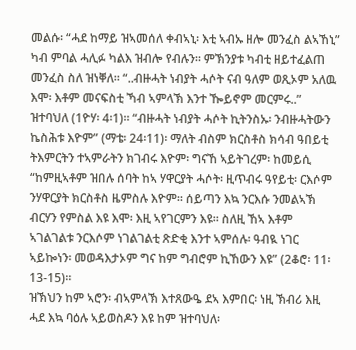መልሱ፡ “ሓደ ከማይ ዝኣመሰለ ቀብኣኒ፡ እቲ ኣብኡ ዘሎ መንፈስ ልኣኸኒ” ካብ ምባል ሓሊፉ ካልእ ዝብሎ የብሉን። ምኽንያቱ ካብቲ ዘይተፈልጠ መንፈስ ስለ ዝነቐለ። “..ብዙሓት ነብያት ሓሶት ናብ ዓለም ወጺኦም አለዉ እሞ፡ እቶም መናፍስቲ ኻብ ኣምላኽ እንተ ዀይኖም መርምሩ..” ዝተባህለ (1ዮሃ፡ 4፡1)። “ብዙሓት ነብያት ሓሶት ኪትንስኡ፡ ንብዙሓትውን ኬስሕቱ እዮም” (ማቴ፡ 24፡11)፡ ማለት ብስም ክርስቶስ ክሳብ ዓበይቲ ትእምርትን ተኣምራትን ክገብሩ እዮም፡ ግናኸ ኣይትገረም፡ ከመይሲ “ከምዚኣቶም ዝበሉ ሰባት ከኣ ሃዋርያት ሓሶት፡ ዚጥብሩ ዓየይቲ፡ ርእሶም ንሃዋርያት ክርስቶስ ዜምስሉ እዮም። ሰይጣን እኳ ንርእሱ ንመልኣኽ ብርሃን የምስል እዩ እሞ፡ እዚ ኣየገርምን እዩ። ስለዚ ኸኣ እቶም ኣገልገልቱ ንርእሶም ነገልገልቲ ጽድቂ እንተ ኣምሰሉ፡ ዓብዪ ነገር ኣይኰነን፡ መወዳእታኦም ግና ከም ግብሮም ኪኸውን እዩ” (2ቆሮ፡ 11፡13-15)።
ዝኽህን ከም ኣሮን፡ ብኣምላኽ እተጸውዔ ደኣ እምበር፡ ነዚ ኽብሪ እዚ ሓደ እኳ ባዕሉ ኣይወስዶን እዩ ከም ዝተባህለ፡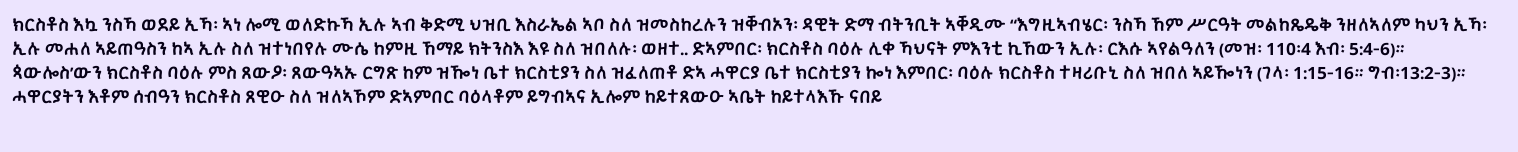ክርስቶስ እኳ ንስኻ ወደይ ኢኻ፡ ኣነ ሎሚ ወለድኩኻ ኢሉ ኣብ ቅድሚ ህዝቢ እስራኤል ኣቦ ስለ ዝመስከረሉን ዝቐብኦን፡ ዳዊት ድማ ብትንቢት ኣቐዲሙ “እግዚኣብሄር፡ ንስኻ ኸም ሥርዓት መልከጼዴቅ ንዘለኣለም ካህን ኢኻ፡ ኢሉ መሐለ ኣይጠዓስን ከኣ ኢሉ ስለ ዝተነበየሉ ሙሴ ከምዚ ኸማይ ክትንስእ እዩ ስለ ዝበለሉ፡ ወዘተ.. ድኣምበር፡ ክርስቶስ ባዕሉ ሊቀ ኻህናት ምእንቲ ኪኸውን ኢሉ፡ ርእሱ ኣየልዓለን (መዝ፡ 110፡4 እብ፡ 5:4-6)።
ጳውሎስ’ውን ክርስቶስ ባዕሉ ምስ ጸውዖ፡ ጸውዓኣኡ ርግጽ ከም ዝዀነ ቤተ ክርስቲያን ስለ ዝፈለጠቶ ድኣ ሓዋርያ ቤተ ክርስቲያን ኰነ እምበር፡ ባዕሉ ክርስቶስ ተዛሪቡኒ ስለ ዝበለ ኣይዀነን (ገላ፡ 1:15-16። ግብ፡13:2-3)። ሓዋርያትን እቶም ሰብዓን ክርስቶስ ጸዊዑ ስለ ዝለኣኾም ድኣምበር ባዕላቶም ይግብኣና ኢሎም ከይተጸውዑ ኣቤት ከይተላእኹ ናበይ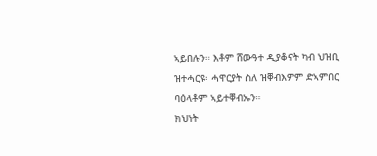ኣይበሉን። እቶም ሸውዓተ ዲያቆናት ካብ ህዝቢ ዝተሓርዩ፡ ሓዋርያት ስለ ዝቐብእዎም ድኣምበር ባዕላቶም ኣይተቐብኡን።
ክህነት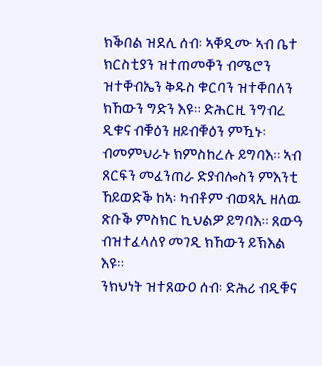ክቕበል ዝደሊ ሰብ፡ ኣቐዲሙ ኣብ ቤተ ክርስቲያን ዝተጠመቐን ብሜሮን ዝተቐብኤን ቅዱስ ቁርባን ዝተቐበለን ክኸውን ግድን እዩ። ድሕርዚ ንግብረ ዲቁና ብቑዕን ዘይብቑዕን ምዃኑ፡ ብመምህራኑ ክምስከረሉ ይግባእ። ኣብ ጸርፍን መፈንጠራ ድያብሎስን ምእንቲ ኸይወድቕ ከኣ፡ ካብቶም ብወጻኢ ዘለዉ ጽቡቕ ምስክር ኪህልዎ ይግባእ። ጸውዓ ብዝተፈላለየ መገዲ ክኸውን ይኽእል እዩ።
ንክህነት ዝተጸውዐ ሰብ፡ ድሕሪ ብዲቑና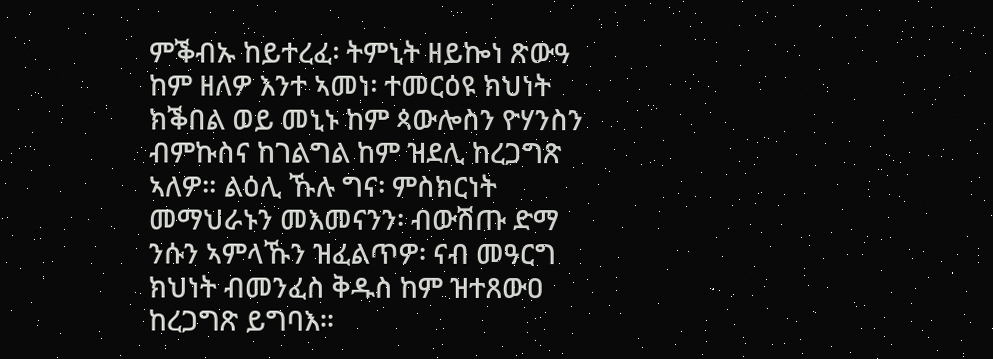ምቕብኡ ከይተረፈ፡ ትምኒት ዘይኰነ ጽውዓ ከም ዘለዎ እንተ ኣመነ፡ ተመርዕዩ ክህነት ክቕበል ወይ መኒኑ ከም ጳውሎስን ዮሃንስን ብምኩስና ከገልግል ከም ዝደሊ ከረጋግጽ ኣለዎ። ልዕሊ ኹሉ ግና፡ ምስክርነት መማህራኑን መእመናንን፡ ብውሽጡ ድማ ንሱን ኣምላኹን ዝፈልጥዎ፡ ናብ መዓርግ ክህነት ብመንፈስ ቅዱስ ከም ዝተጸውዐ ከረጋግጽ ይግባእ።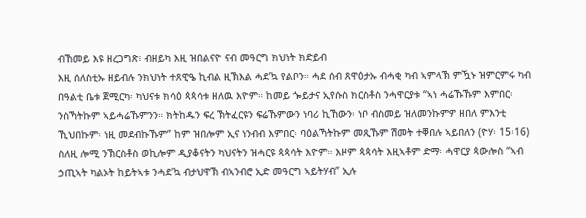ብኸመይ እዩ ዘረጋግጽ፧ ብዘይካ እዚ ዝበልናዮ ናብ መዓርግ ክህነት ክድይብ
እዚ ሰለስቲኡ ዘይብሉ ንክህነት ተጸዊዔ ኪብል ዚኽእል ሓደ’ኳ የልቦን። ሓደ ሰብ ጸዋዕታኡ ብሓቂ ካብ ኣምላኽ ምዃኑ ዝምርምሩ ካብ በዓልቲ ቤቱ ጀሚርካ፡ ካህናቱ ክሳዕ ጳጳሳቱ ዘለዉ እዮም። ከመይ ጐይታና ኢየሱስ ክርስቶስ ንሓዋርያቱ “ኣነ ሓሬኹኹም እምበር፡ ንስኻትኩም ኣይሓሬኹምንን። ክትከዱን ፍረ ኽትፈርዩን ፍሬኹምውን ነባሪ ኪኸውን፡ ነቦ ብስመይ ዝለመንኩምዎ ዘበለ ምእንቲ ኺህበኩም፡ ነዚ መደብኩኹም” ከም ዝበሎም ኢና ነንብብ እምበር፡ ባዕልኻትኩም መጺኹም ሽመት ተቐበሉ ኣይበለን (ዮሃ፡ 15፡16) ስለዚ ሎሚ ንኽርስቶስ ወኪሎም ዲያቆናትን ካህናትን ዝሓርዩ ጳጳሳት እዮም። እዞም ጳጳሳት እዚኣቶም ድማ፡ ሓዋርያ ጳውሎስ “ኣብ ኃጢኣት ካልኦት ከይትኣቱ ንሓደ’ኳ ብታህዋኽ ብኣንብሮ ኢድ መዓርግ ኣይትሃብ” ኢሉ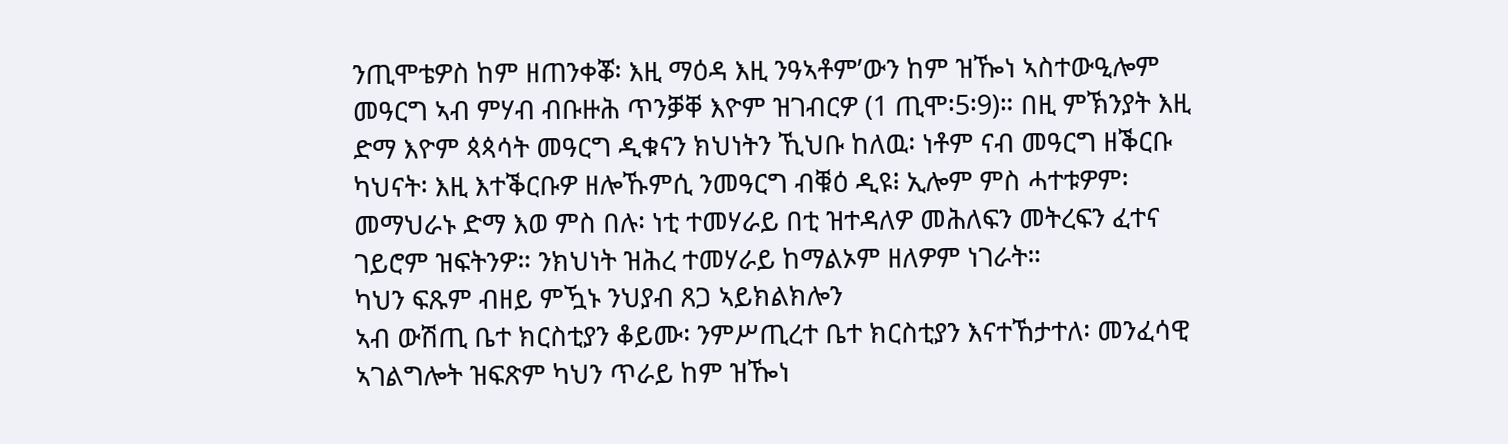ንጢሞቴዎስ ከም ዘጠንቀቖ፡ እዚ ማዕዳ እዚ ንዓኣቶም’ውን ከም ዝዀነ ኣስተውዒሎም መዓርግ ኣብ ምሃብ ብቡዙሕ ጥንቓቐ እዮም ዝገብርዎ (1 ጢሞ፡5፡9)። በዚ ምኽንያት እዚ ድማ እዮም ጳጳሳት መዓርግ ዲቁናን ክህነትን ኺህቡ ከለዉ፡ ነቶም ናብ መዓርግ ዘቕርቡ ካህናት፡ እዚ እተቕርቡዎ ዘሎኹምሲ ንመዓርግ ብቑዕ ዲዩ፧ ኢሎም ምስ ሓተቱዎም፡ መማህራኑ ድማ እወ ምስ በሉ፡ ነቲ ተመሃራይ በቲ ዝተዳለዎ መሕለፍን መትረፍን ፈተና ገይሮም ዝፍትንዎ። ንክህነት ዝሕረ ተመሃራይ ከማልኦም ዘለዎም ነገራት።
ካህን ፍጹም ብዘይ ምዃኑ ንህያብ ጸጋ ኣይክልክሎን
ኣብ ውሽጢ ቤተ ክርስቲያን ቆይሙ፡ ንምሥጢረተ ቤተ ክርስቲያን እናተኸታተለ፡ መንፈሳዊ ኣገልግሎት ዝፍጽም ካህን ጥራይ ከም ዝዀነ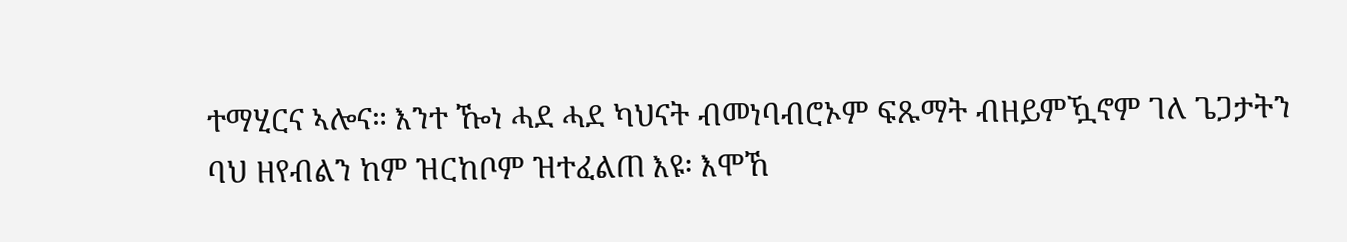ተማሂርና ኣሎና። እንተ ዀነ ሓደ ሓደ ካህናት ብመነባብሮኦም ፍጹማት ብዘይምዃኖም ገለ ጌጋታትን ባህ ዘየብልን ከም ዝርከቦም ዝተፈልጠ እዩ፡ እሞኸ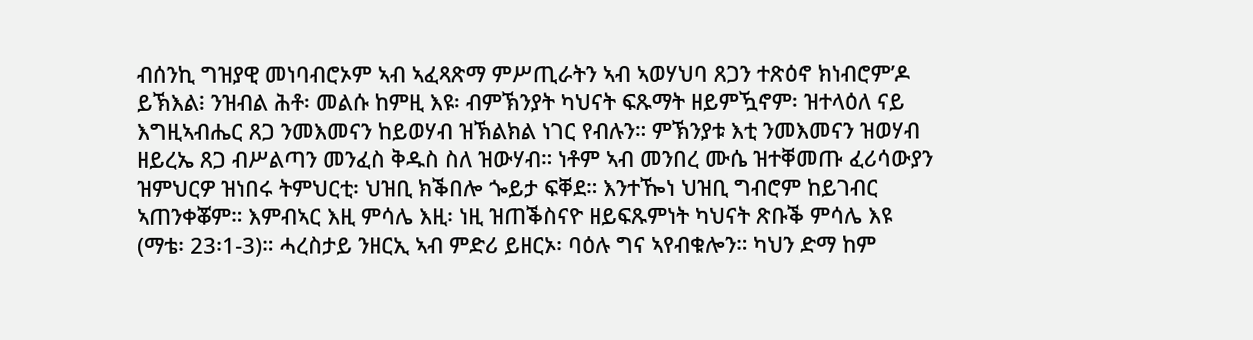ብሰንኪ ግዝያዊ መነባብሮኦም ኣብ ኣፈጻጽማ ምሥጢራትን ኣብ ኣወሃህባ ጸጋን ተጽዕኖ ክነብሮም’ዶ ይኽእል፧ ንዝብል ሕቶ፡ መልሱ ከምዚ እዩ፡ ብምኽንያት ካህናት ፍጹማት ዘይምዃኖም፡ ዝተላዕለ ናይ እግዚኣብሔር ጸጋ ንመእመናን ከይወሃብ ዝኽልክል ነገር የብሉን። ምኽንያቱ እቲ ንመእመናን ዝወሃብ ዘይረኤ ጸጋ ብሥልጣን መንፈስ ቅዱስ ስለ ዝውሃብ። ነቶም ኣብ መንበረ ሙሴ ዝተቐመጡ ፈሪሳውያን ዝምህርዎ ዝነበሩ ትምህርቲ፡ ህዝቢ ክቕበሎ ጐይታ ፍቐደ። እንተዀነ ህዝቢ ግብሮም ከይገብር ኣጠንቀቖም። እምብኣር እዚ ምሳሌ እዚ፡ ነዚ ዝጠቕስናዮ ዘይፍጹምነት ካህናት ጽቡቕ ምሳሌ እዩ (ማቴ፡ 23፡1-3)። ሓረስታይ ንዘርኢ ኣብ ምድሪ ይዘርኦ፡ ባዕሉ ግና ኣየብቁሎን። ካህን ድማ ከም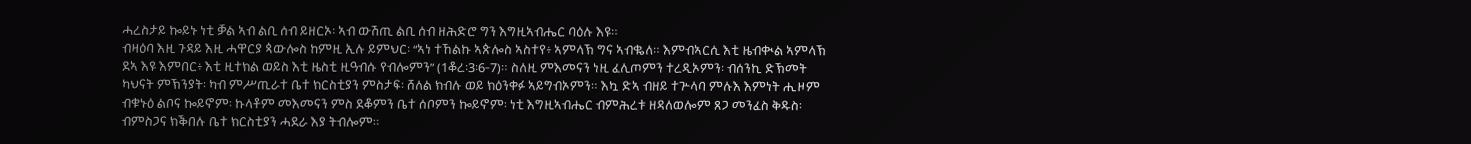ሓረስታይ ኰይኑ ነቲ ቓል ኣብ ልቢ ሰብ ይዘርኦ፡ ኣብ ውሽጢ ልቢ ሰብ ዘሕድሮ ግን እግዚኣብሔር ባዕሉ እዩ።
ብዛዕባ እዚ ጉዳይ እዚ ሓዋርያ ጳውሎስ ከምዚ ኢሉ ይምህር፡ “ኣነ ተኸልኩ ኣጵሎስ ኣስተየ፥ ኣምላኽ ግና ኣብቈለ። እምብኣርሲ እቲ ዜብቊል ኣምላኽ ደኣ እዩ እምበር፥ እቲ ዚተክል ወይስ እቲ ዜስቲ ዚዓብሱ የብሎምን” (1ቆረ፡3፡6-7)። ስለዚ ምእመናን ነዚ ፈሊጦምን ተረዲኦምን፡ ብሰንኪ ድኽመት ካህናት ምኽንያት፡ ካብ ምሥጢራተ ቤተ ክርስቲያን ምስታፍ፡ ሸለል ክብሉ ወይ ክዕንቀፉ ኣይግብኦምን። እኳ ድኣ ብዘይ ተጕላባ ምሉእ እምነት ሒዞም ብቁኑዕ ልቦና ኰይኖም፡ ኩላቶም መእመናን ምስ ደቆምን ቤተ ሰቦምን ኰይኖም፡ ነቲ እግዚኣብሔር ብምሕረቱ ዘዳለወሎም ጸጋ መንፈስ ቅዱስ፡ ብምስጋና ክቕበሉ ቤተ ክርስቲያን ሓደራ እያ ትብሎም።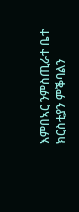እምበኣር ንምስጢራተ ቤተ ክርስቲያን ምቕባልን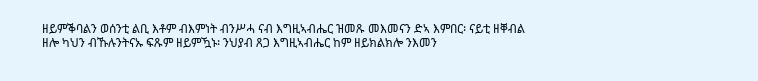ዘይምቕባልን ወሰንቲ ልቢ እቶም ብእምነት ብንሥሓ ናብ እግዚኣብሔር ዝመጹ መእመናን ድኣ እምበር፡ ናይቲ ዘቐብል ዘሎ ካህን ብኹሉንትናኡ ፍጹም ዘይምዃኑ፡ ንህያብ ጸጋ እግዚኣብሔር ከም ዘይክልክሎ ንእመን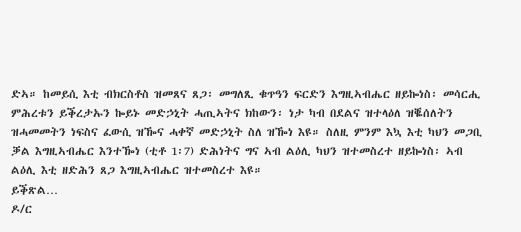ድኣ። ከመይሲ እቲ ብክርስቶስ ዝመጸና ጸጋ፡ መግለጺ ቁጥዓን ፍርድን እግዚኣብሔር ዘይኰነስ፡ መሳርሒ ምሕረቱን ይቕረታኡን ኰይኑ መድኃኒት ሓጢኣትና ክከውን፡ ነታ ካብ በደልና ዝተላዕለ ዝቘሰለትን ዝሓመመትን ነፍስና ፈውሲ ዝዀና ሓቀኛ መድኃኒት ስለ ዝዀነ እዩ። ስለዚ ምንም እኳ እቲ ካህን መጋቢ ቓል እግዚኣብሔር እንተዀነ (ቲቶ 1፡7) ድሕነትና ግና ኣብ ልዕሊ ካህን ዝተመስረተ ዘይኰነስ፡ ኣብ ልዕሊ እቲ ዘድሕን ጸጋ እግዚኣብሔር ዝተመስረተ እዩ።
ይቕጽል…
ዶ/ር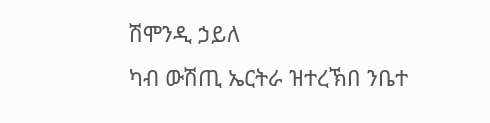ሽሞንዲ ኃይለ
ካብ ውሽጢ ኤርትራ ዝተረኽበ ንቤተ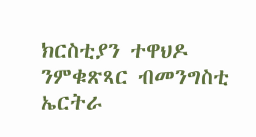ክርስቲያን ተዋህዶ ንምቁጽጻር ብመንግስቲ ኤርትራ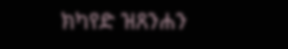ክካየድ ዝጸንሐን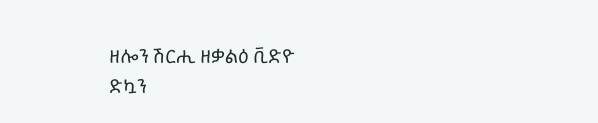ዘሎን ሽርሒ ዘቃልዕ ቪድዮ
ድኳን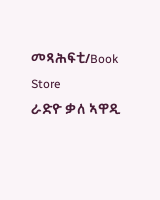መጻሕፍቲ/Book Store
ራድዮ ቃለ ኣዋዲ